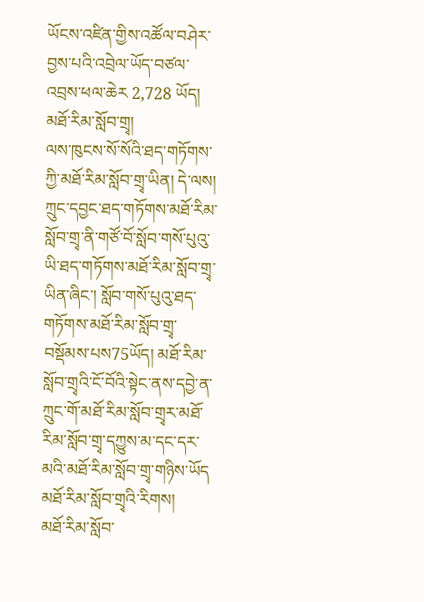ཡོངས་འཛིན་གྱིས་འཚོལ་བཤེར་བྱས་པའི་འབྲེལ་ཡོད་བཙལ་འབྲས་ཕལ་ཆེར 2,728 ཡོད།
མཐོ་རིམ་སློབ་གྲྭ།
ལས་ཁུངས་སོ་སོའི་ཐད་གཏོགས་ཀྱི་མཐོ་རིམ་སློབ་གྲྭ་ཡིན། དེ་ལས། ཀྲུང་དབྱང་ཐད་གཏོགས་མཐོ་རིམ་སློབ་གྲྭ་ནི་གཙོ་བོ་སློབ་གསོ་པུའུ་ཡི་ཐད་གཏོགས་མཐོ་རིམ་སློབ་གྲྭ་ཡིན་ཞིང་། སློབ་གསོ་པུའུ་ཐད་གཏོགས་མཐོ་རིམ་སློབ་གྲྭ་བསྡོམས་པས75ཡོད། མཐོ་རིམ་སློབ་གྲྭའི་ངོ་བོའི་སྟེང་ནས་དབྱེ་ན་ཀྲུང་གོ་མཐོ་རིམ་སློབ་གྲྭར་མཐོ་རིམ་སློབ་གྲྭ་དཀྱུས་མ་དང་དར་མའི་མཐོ་རིམ་སློབ་གྲྭ་གཉིས་ཡོད
མཐོ་རིམ་སློབ་གྲྭའི་རིགས།
མཐོ་རིམ་སློབ་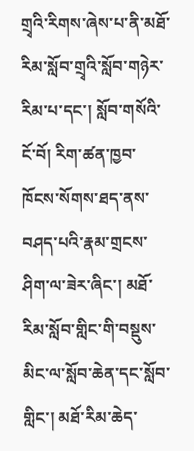གྲྭའི་རིགས་ཞེས་པ་ནི་མཐོ་རིམ་སློབ་གྲྭའི་སློབ་གཉེར་རིམ་པ་དང་། སློབ་གསོའི་ངོ་བོ། རིག་ཚན་ཁྱབ་ཁོངས་སོགས་ཐད་ནས་བཤད་པའི་རྣམ་གྲངས་ཤིག་ལ་ཟེར་ཞིང་། མཐོ་རིམ་སློབ་གླིང་གི་བསྡུས་མིང་ལ་སློབ་ཆེན་དང་སློབ་གླིང་། མཐོ་རིམ་ཆེད་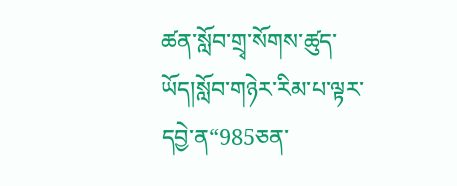ཚན་སློབ་གྲྭ་སོགས་ཚུད་ཡོད།སློབ་གཉེར་རིམ་པ་ལྟར་དབྱེ་ན“985ཅན་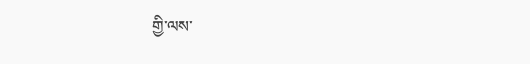གྱི་ལས་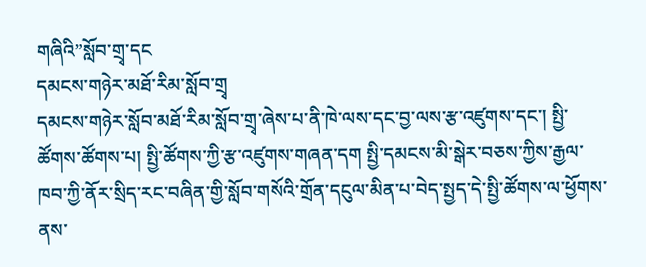གཞིའི”སློབ་གྲྭ་དང
དམངས་གཉེར་མཐོ་རིམ་སློབ་གྲྭ
དམངས་གཉེར་སློབ་མཐོ་རིམ་སློབ་གྲྭ་ཞེས་པ་ནི་ཁེ་ལས་དང་བྱ་ལས་རྩ་འཛུགས་དང་། སྤྱི་ཚོགས་ཚོགས་པ། སྤྱི་ཚོགས་ཀྱི་རྩ་འཛུགས་གཞན་དག སྤྱི་དམངས་མི་སྒེར་བཅས་ཀྱིས་རྒྱལ་ཁབ་ཀྱི་ནོར་སྲིད་རང་བཞིན་གྱི་སློབ་གསོའི་གྲོན་དངུལ་མིན་པ་བེད་སྤྱད་དེ་སྤྱི་ཚོགས་ལ་ཕྱོགས་ནས་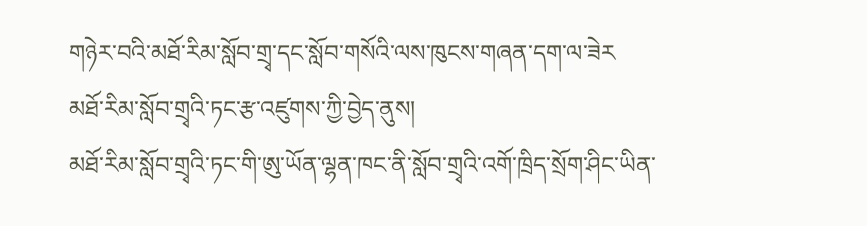གཉེར་བའི་མཐོ་རིམ་སློབ་གྲྭ་དང་སློབ་གསོའི་ལས་ཁུངས་གཞན་དག་ལ་ཟེར
མཐོ་རིམ་སློབ་གྲྭའི་ཏང་རྩ་འཛུགས་ཀྱི་བྱེད་ནུས།
མཐོ་རིམ་སློབ་གྲྭའི་ཏང་གི་ཨུ་ཡོན་ལྷན་ཁང་ནི་སློབ་གྲྭའི་འགོ་ཁྲིད་སྲོག་ཤིང་ཡིན་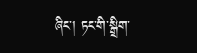ཞིང་། ཏང་གི་སྒྲིག་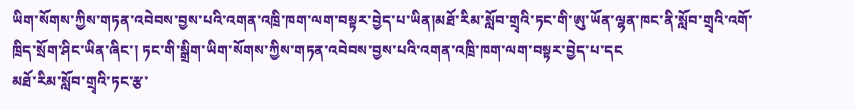ཡིག་སོགས་ཀྱིས་གཏན་འབེབས་བྱས་པའི་འགན་འཁྲི་ཁག་ལག་བསྟར་བྱེད་པ་ཡིན།མཐོ་རིམ་སློབ་གྲྭའི་ཏང་གི་ཨུ་ཡོན་ལྷན་ཁང་ནི་སློབ་གྲྭའི་འགོ་ཁྲིད་སྲོག་ཤིང་ཡིན་ཞིང་། ཏང་གི་སྒྲིག་ཡིག་སོགས་ཀྱིས་གཏན་འབེབས་བྱས་པའི་འགན་འཁྲི་ཁག་ལག་བསྟར་བྱེད་པ་དང
མཐོ་རིམ་སློབ་གྲྭའི་ཏང་རྩ་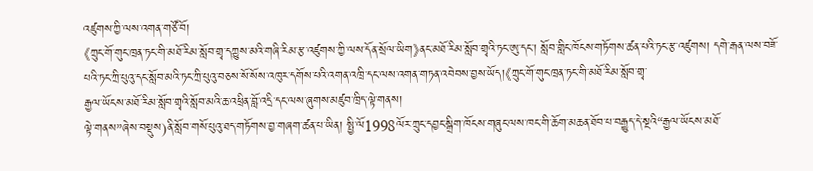འཛུགས་ཀྱི་ལས་འགན་གཙོ་བོ།
《ཀྲུང་གོ་གུང་ཁྲན་ཏང་གི་མཐོ་རིམ་སློབ་གྲྭ་དཀྱུས་མའི་གཞི་རིམ་རྩ་འཛུགས་ཀྱི་ལས་དོན་སྲོལ་ཡིག》ནང་མཐོ་རིམ་སློབ་གྲྭའི་ཏང་ཨུ་དང་། སློབ་གླིང་ཁོངས་གཏོགས་ཚན་པའི་ཏང་རྩ་འཛུགས། དགེ་རྒན་ལས་བཟོ་པའི་ཏང་ཀྲི་པུའུ་དང་སློབ་མའི་ཏང་ཀྲི་པུའུ་བཅས་སོ་སོས་འཁུར་དགོས་པའི་འགན་འཁྲི་དང་ལས་འགན་གཏན་འབེབས་བྱས་ཡོད།《ཀྲུང་གོ་གུང་ཁྲན་ཏང་གི་མཐོ་རིམ་སློབ་གྲྭ་
རྒྱལ་ཡོངས་མཐོ་རིམ་སློབ་གྲྭའི་སློབ་མའི་ཆ་འཕྲིན་བློ་འདྲི་དང་ལས་ཞུགས་མཛུབ་ཁྲིད་ལྟེ་གནས།
ལྟེ་གནས”ཞེས་བསྡུས)ནི་སློབ་གསོ་པུའུ་ཐད་གཏོགས་བྱ་གཞག་ཚན་པ་ཡིན། སྤྱི་ལོ1998ལོར་ཀྲུང་དབྱང་སྒྲིག་ཁོངས་གཞུང་ལས་ཁང་གི་ཆོག་མཆན་ཐོབ་པ་བརྒྱུད་དེ་སྔའི“རྒྱལ་ཡོངས་མཐོ་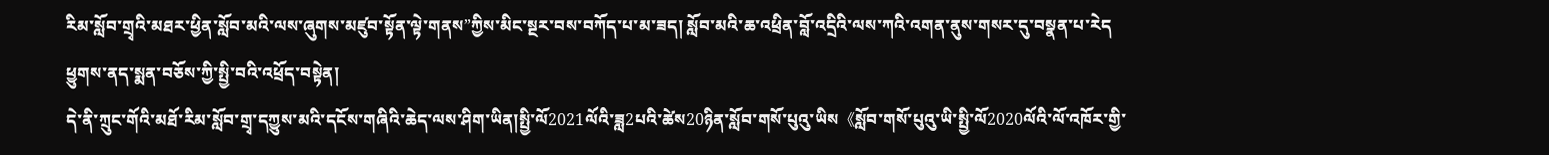རིམ་སློབ་གྲྭའི་མཐར་ཕྱིན་སློབ་མའི་ལས་ཞུགས་མཛུབ་སྟོན་ལྟེ་གནས”ཀྱིས་མིང་སྔར་བས་བཀོད་པ་མ་ཟད། སློབ་མའི་ཆ་འཕྲིན་བློ་འདྲིའི་ལས་ཀའི་འགན་ནུས་གསར་དུ་བསྣན་པ་རེད
ཕྱུགས་ནད་སྨན་བཅོས་ཀྱི་སྤྱི་བའི་འཕྲོད་བསྟེན།
དེ་ནི་ཀྲུང་གོའི་མཐོ་རིམ་སློབ་གྲྭ་དཀྱུས་མའི་དངོས་གཞིའི་ཆེད་ལས་ཤིག་ཡིན།སྤྱི་ལོ2021ལོའི་ཟླ2པའི་ཚེས20ཉིན་སློབ་གསོ་པུའུ་ཡིས《སློབ་གསོ་པུའུ་ཡི་སྤྱི་ལོ2020ལོའི་ལོ་འཁོར་གྱི་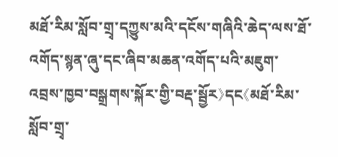མཐོ་རིམ་སློབ་གྲྭ་དཀྱུས་མའི་དངོས་གཞིའི་ཆེད་ལས་ཐོ་འགོད་སྙན་ཞུ་དང་ཞིབ་མཆན་འགོད་པའི་མཇུག་འབྲས་ཁྱབ་བསྒྲགས་སྐོར་གྱི་བརྡ་སྦྱོར》དང《མཐོ་རིམ་སློབ་གྲྭ་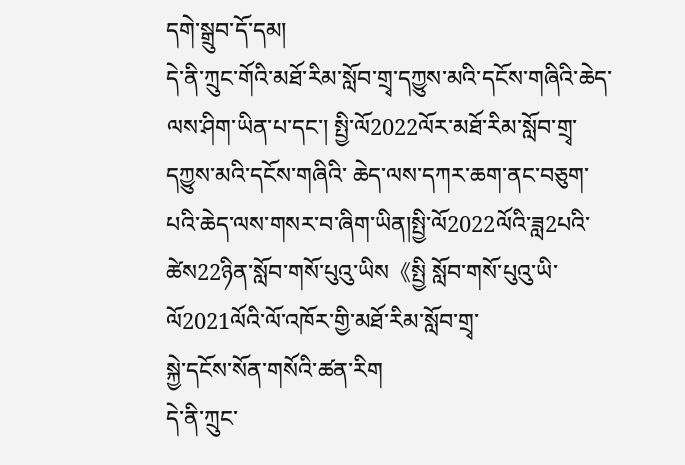དགེ་སྒྲུབ་དོ་དམ།
དེ་ནི་ཀྲུང་གོའི་མཐོ་རིམ་སློབ་གྲྭ་དཀྱུས་མའི་དངོས་གཞིའི་ཆེད་ལས་ཤིག་ཡིན་པ་དང་། སྤྱི་ལོ2022ལོར་མཐོ་རིམ་སློབ་གྲྭ་དཀྱུས་མའི་དངོས་གཞིའི་ ཆེད་ལས་དཀར་ཆག་ནང་བཅུག་པའི་ཆེད་ལས་གསར་བ་ཞིག་ཡིན།སྤྱི་ལོ2022ལོའི་ཟླ2པའི་ཚེས22ཉིན་སློབ་གསོ་པུའུ་ཡིས《སྤྱི སློབ་གསོ་པུའུ་ཡི་ལོ2021ལོའི་ལོ་འཁོར་གྱི་མཐོ་རིམ་སློབ་གྲྭ་
སྐྱེ་དངོས་སོན་གསོའི་ཚན་རིག
དེ་ནི་ཀྲུང་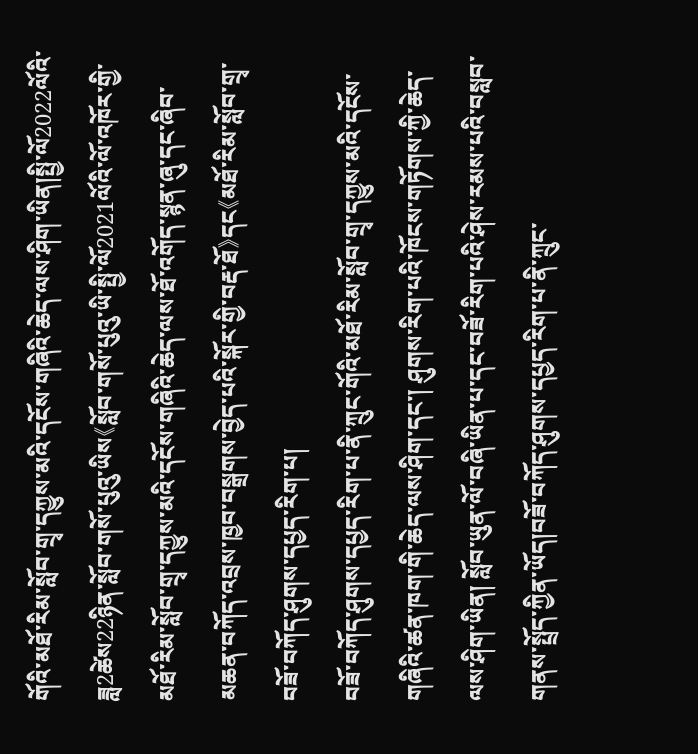གོའི་མཐོ་རིམ་སློབ་གྲྭ་དཀྱུས་མའི་དངོས་གཞིའི་ཆེད་ལས་ཤིག་ཡིན།སྤྱི་ལོ2022ལོའི་ཟླ2ཚེས22ཉིན་སློབ་གསོ་པུའུ་ཡིས《སློབ་གསོ་པུའུ་ཡི་སྤྱི་ལོ2021ལོའི་ལོ་འཁོར་གྱི་མཐོ་རིམ་སློབ་གྲྭ་དཀྱུས་མའི་དངོས་གཞིའི་ཆེད་ལས་ཐོ་འགོད་སྙན་ཞུ་དང་ཞིབ་མཆན་བཀོད་འབྲས་ཁྱབ་བསྒྲགས་བྱེད་པའི་སྐོར་གྱི་བརྡ་ཐོ》དང《མཐོ་རིམ་སློབ་གྲྭ་
བཟོ་བཀོད་ཤུགས་དཔྱད་རིག་པ།
བཟོ་བཀོད་ཤུགས་དཔྱད་རིག་པ་ནི་ཀྲུང་གོའི་མཐོ་རིམ་སློབ་གྲྭ་དཀྱུས་མའི་དངོས་གཞིའི་ཚན་ཁག་གི་ཆེད་ལས་ཤིག་དང་། ཤུགས་རིག་པའི་ཁོངས་གཏོགས་ཀྱི་ཆེད་ལས་ཤིག་ཡིན། སློབ་ཡུན་ལོ་བཞི་ཡིན་པ་དང་བཟོ་རིག་པའི་ཤེས་རམས་པའི་བསླབ་གནས་སྤྲོད་ཀྱིན་ཡོད།བཟོ་བཀོད་ཤུགས་དཔྱད་རིག་པ་ནི་ཀྲུང་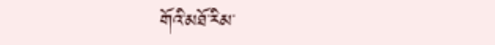གོའི་མཐོ་རིམ་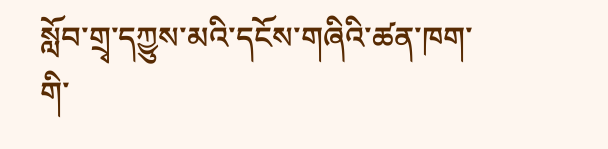སློབ་གྲྭ་དཀྱུས་མའི་དངོས་གཞིའི་ཚན་ཁག་གི་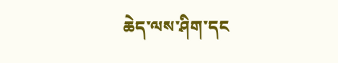ཆེད་ལས་ཤིག་དང